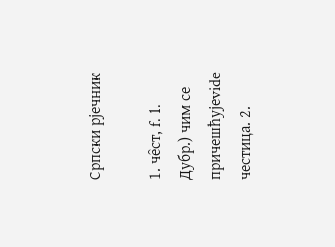Српски рјечник

1. че̑ст, f. 1. Дубр.) чим се причешћујеvide честица. 2.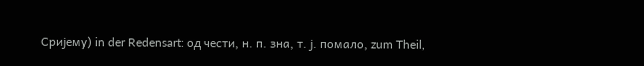Сријему) in der Redensart: од чести, н. п. зна, т. ј. помало, zum Theil,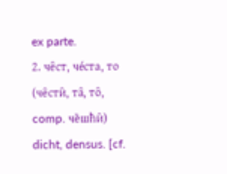ex parte.
2. че̑ст, че́ста, то (че̑сти̑, та̑, то̑, comp. че̏шћи̑) dicht, densus. [cf.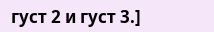густ 2 и густ 3.]